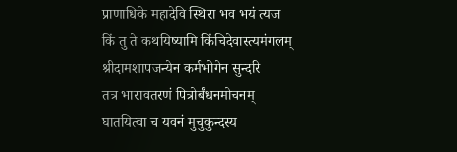प्राणाधिके महादेवि स्थिरा भव भयं त्यज
किं तु ते कथयिष्यामि किंचिदेवास्त्यमंगलम्
श्रीदामशापजन्येन कर्मभोगेन सुन्दरि
तत्र भारावतरणं पित्रोर्बंधनमोचनम्
घातयित्वा च यवनं मुचुकुन्दस्य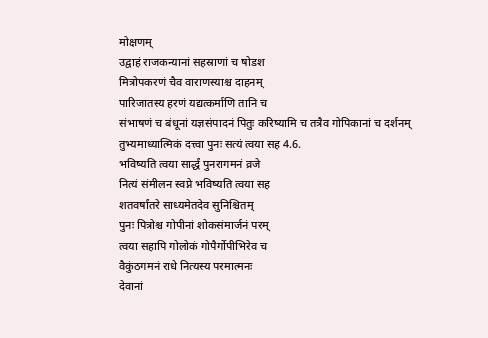मोक्षणम्
उद्वाहं राजकन्यानां सहस्राणां च षोडश
मित्रोपकरणं चैव वाराणस्याश्च दाहनम्
पारिजातस्य हरणं यद्यत्कर्माणि तानि च
संभाषणं च बंधूनां यज्ञसंपादनं पितुः करिष्यामि च तत्रैव गोपिकानां च दर्शनम्
तुभ्यमाध्यात्मिकं दत्त्वा पुनः सत्यं त्वया सह 4.6.
भविष्यति त्वया सार्द्धं पुनरागमनं व्रजे
नित्यं संमीलन स्वप्ने भविष्यति त्वया सह
शतवर्षांतरे साध्यमेतदेव सुनिश्चितम्
पुनः पित्रोश्च गोपीनां शोकसंमार्जनं परम्
त्वया सहापि गोलोकं गोपैर्गोपीभिरेव च
वैकुंठगमनं राधे नित्यस्य परमात्मनः
देवानां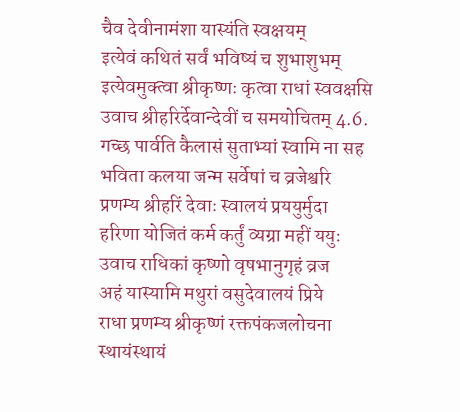चैव देवीनामंशा यास्यंति स्वक्षयम्
इत्येवं कथितं सर्वं भविष्यं च शुभाशुभम्
इत्येवमुक्त्वा श्रीकृष्णः कृत्वा राधां स्ववक्षसि
उवाच श्रीहरिर्देवान्देवीं च समयोचितम् 4.6.
गच्छ पार्वति कैलासं सुताभ्यां स्वामि ना सह
भविता कलया जन्म सर्वेषां च व्रजेश्वरि
प्रणम्य श्रीहरिं देवाः स्वालयं प्रययुर्मुदा
हरिणा योजितं कर्म कर्तुं व्यग्रा महीं ययुः
उवाच राधिकां कृष्णो वृषभानुगृहं व्रज
अहं यास्यामि मथुरां वसुदेवालयं प्रिये
राधा प्रणम्य श्रीकृष्णं रक्तपंकजलोचना
स्थायंस्थायं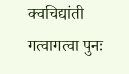क्वचिद्यांती गत्वागत्वा पुनः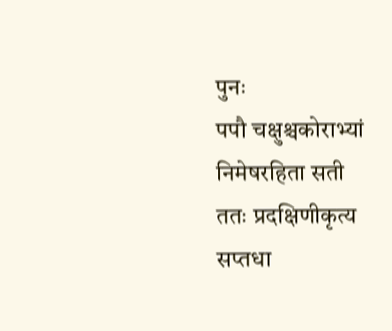पुनः
पपौ चक्षुश्चकोराभ्यां निमेषरहिता सती
ततः प्रदक्षिणीकृत्य सप्तधा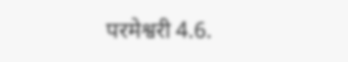परमेश्वरी 4.6.